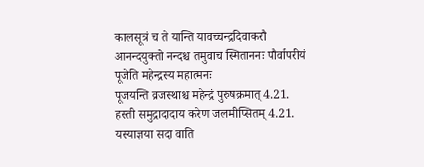कालसूत्रं च ते यान्ति यावच्चन्द्रदिवाकरौ
आनन्दयुक्तो नन्दश्च तमुवाच स्मिताननः पौर्वापरीयं पूजेति महेन्द्रस्य महात्मनः
पूजयन्ति व्रजस्थाश्च महेन्द्रं पुरुषक्रमात् 4.21.
हस्ती समुद्रादादाय करेण जलमीप्सितम् 4.21.
यस्याज्ञया सदा वाति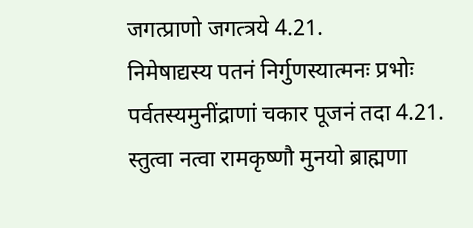जगत्प्राणो जगत्त्रये 4.21.
निमेषाद्यस्य पतनं निर्गुणस्यात्मनः प्रभोः
पर्वतस्यमुनींद्राणां चकार पूजनं तदा 4.21.
स्तुत्वा नत्वा रामकृष्णौ मुनयो ब्राह्मणा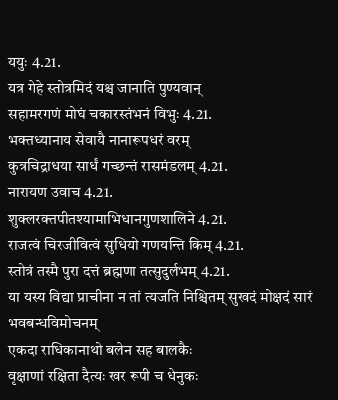ययुः 4.21.
यत्र गेहे स्तोत्रमिदं यश्च जानाति पुण्यवान्
सहामरगणं मोघं चकारस्तंभनं विभुः 4.21.
भक्तध्यानाय सेवायै नानारूपधरं वरम्
कुत्रचिद्राधया सार्धं गच्छन्तं रासमंडलम् 4.21.
नारायण उवाच 4.21.
शुक्लरक्तपीतश्यामाभिधानगुणशालिने 4.21.
राजत्वं चिरजीवित्वं सुधियो गणयन्ति किम् 4.21.
स्तोत्रं तस्मै पुरा दत्तं ब्रह्मणा तत्सुदुर्लभम् 4.21.
या यस्य विद्या प्राचीना न तां त्यजति निश्चितम् सुखदं मोक्षदं सारं भवबन्धविमोचनम्
एकदा राधिकानाथो बलेन सह बालकैः
वृक्षाणां रक्षिता दैत्यः खर रूपी च धेनुकः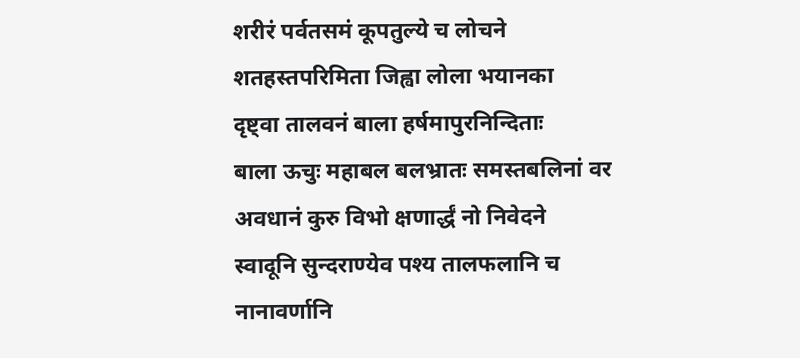शरीरं पर्वतसमं कूपतुल्ये च लोचने
शतहस्तपरिमिता जिह्वा लोला भयानका
दृष्ट्वा तालवनं बाला हर्षमापुरनिन्दिताः
बाला ऊचुः महाबल बलभ्रातः समस्तबलिनां वर
अवधानं कुरु विभो क्षणार्द्धं नो निवेदने
स्वादूनि सुन्दराण्येव पश्य तालफलानि च
नानावर्णानि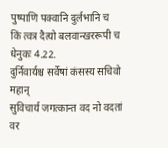पुष्पाणि पक्वानि दुर्लभानि च
किं त्वत्र दैत्यो बलवान्खररूपी च धेनुकः 4.22.
दुर्निवार्यश्च सर्वेषां कंसस्य सचिवो महान्
सुविचार्य जगत्कान्त वद नो वदतां वर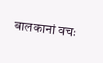बालकानां वचः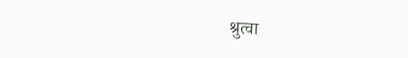श्रुत्वा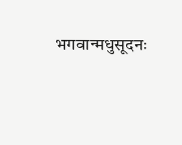भगवान्मधुसूदनः